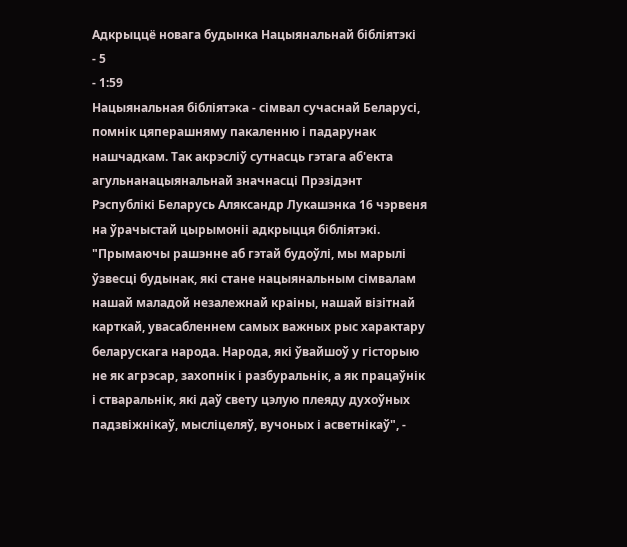Адкрыццё новага будынка Нацыянальнай бібліятэкі
- 5
- 1:59
Нацыянальная бібліятэка - сімвал сучаснай Беларусі, помнік цяперашняму пакаленню і падарунак нашчадкам. Так акрэсліў сутнасць гэтага аб'екта агульнанацыянальнай значнасці Прэзідэнт Рэспублікі Беларусь Аляксандр Лукашэнка 16 чэрвеня на ўрачыстай цырымоніі адкрыцця бібліятэкі.
"Прымаючы рашэнне аб гэтай будоўлі, мы марылі ўзвесці будынак, які стане нацыянальным сімвалам нашай маладой незалежнай краіны, нашай візітнай карткай, увасабленнем самых важных рыс характару беларускага народа. Народа, які ўвайшоў у гісторыю не як агрэсар, захопнік і разбуральнік, а як працаўнік і стваральнік, які даў свету цэлую плеяду духоўных падзвіжнікаў, мысліцеляў, вучоных і асветнікаў", -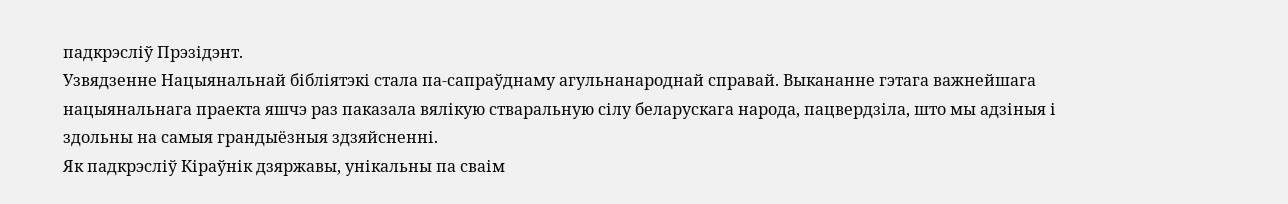падкрэсліў Прэзідэнт.
Узвядзенне Нацыянальнай бібліятэкі стала па-сапраўднаму агульнанароднай справай. Выкананне гэтага важнейшага нацыянальнага праекта яшчэ раз паказала вялікую стваральную сілу беларускага народа, пацвердзіла, што мы адзіныя і здольны на самыя грандыёзныя здзяйсненні.
Як падкрэсліў Кіраўнік дзяржавы, унікальны па сваім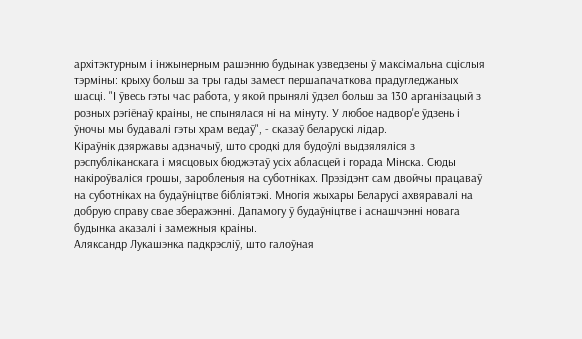архітэктурным і інжынерным рашэнню будынак узведзены ў максімальна сціслыя тэрміны: крыху больш за тры гады замест першапачаткова прадугледжаных шасці. "І ўвесь гэты час работа, у якой прынялі ўдзел больш за 130 арганізацый з розных рэгіёнаў краіны, не спынялася ні на мінуту. У любое надвор'е ўдзень і ўночы мы будавалі гэты храм ведаў", - сказаў беларускі лідар.
Кіраўнік дзяржавы адзначыў, што сродкі для будоўлі выдзяляліся з рэспубліканскага і мясцовых бюджэтаў усіх абласцей і горада Мінска. Сюды накіроўваліся грошы, заробленыя на суботніках. Прэзідэнт сам двойчы працаваў на суботніках на будаўніцтве бібліятэкі. Многія жыхары Беларусі ахвяравалі на добрую справу свае зберажэнні. Дапамогу ў будаўніцтве і аснашчэнні новага будынка аказалі і замежныя краіны.
Аляксандр Лукашэнка падкрэсліў, што галоўная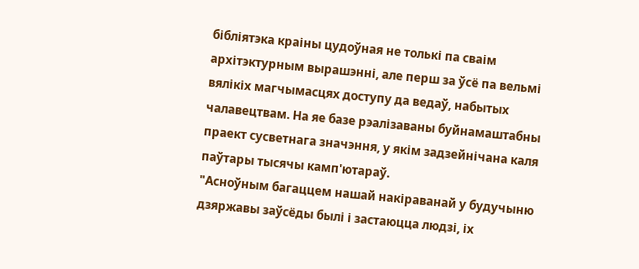бібліятэка краіны цудоўная не толькі па сваім архітэктурным вырашэнні, але перш за ўсё па вельмі вялікіх магчымасцях доступу да ведаў, набытых чалавецтвам. На яе базе рэалізаваны буйнамаштабны праект сусветнага значэння, у якім задзейнічана каля паўтары тысячы камп'ютараў.
"Асноўным багаццем нашай накіраванай у будучыню дзяржавы заўсёды былі і застаюцца людзі, іх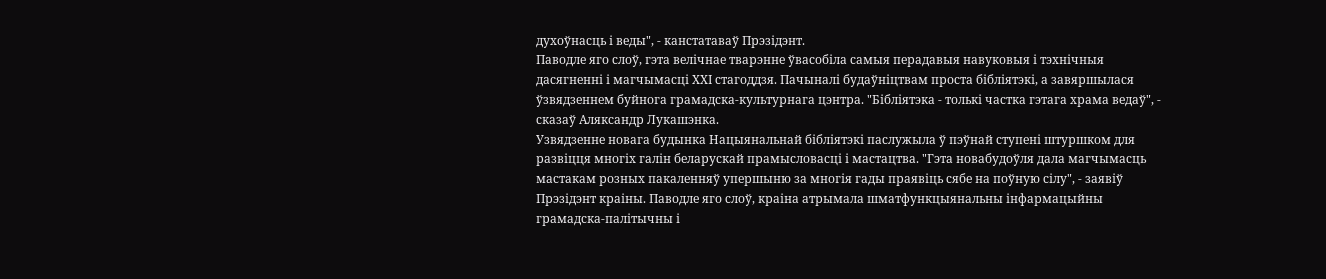духоўнасць і веды", - канстатаваў Прэзідэнт.
Паводле яго слоў, гэта велічнае тварэнне ўвасобіла самыя перадавыя навуковыя і тэхнічныя дасягненні і магчымасці ХХІ стагоддзя. Пачыналі будаўніцтвам проста бібліятэкі, а завяршылася ўзвядзеннем буйнога грамадска-культурнага цэнтра. "Бібліятэка - толькі частка гэтага храма ведаў", - сказаў Аляксандр Лукашэнка.
Узвядзенне новага будынка Нацыянальнай бібліятэкі паслужыла ў пэўнай ступені штуршком для развіцця многіх галін беларускай прамысловасці і мастацтва. "Гэта новабудоўля дала магчымасць мастакам розных пакаленняў упершыню за многія гады праявіць сябе на поўную сілу", - заявіў Прэзідэнт краіны. Паводле яго слоў, краіна атрымала шматфункцыянальны інфармацыйны грамадска-палітычны і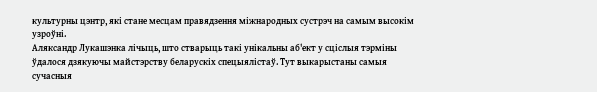культурны цэнтр, які стане месцам правядзення міжнародных сустрэч на самым высокім узроўні.
Аляксандр Лукашэнка лічыць, што стварыць такі унікальны аб'ект у сціслыя тэрміны ўдалося дзякуючы майстэрству беларускіх спецыялістаў. Тут выкарыстаны самыя сучасныя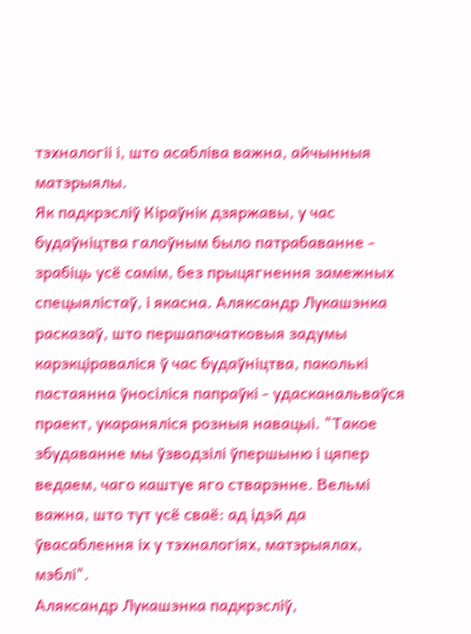тэхналогіі і, што асабліва важна, айчынныя матэрыялы.
Як падкрэсліў Кіраўнік дзяржавы, у час будаўніцтва галоўным было патрабаванне - зрабіць усё самім, без прыцягнення замежных спецыялістаў, і якасна. Аляксандр Лукашэнка расказаў, што першапачатковыя задумы карэкціраваліся ў час будаўніцтва, паколькі пастаянна ўносіліся папраўкі - удасканальваўся праект, укараняліся розныя навацыі. "Такое збудаванне мы ўзводзілі ўпершыню і цяпер ведаем, чаго каштуе яго стварэнне. Вельмі важна, што тут усё сваё: ад ідэй да ўвасаблення іх у тэхналогіях, матэрыялах, мэблі".
Аляксандр Лукашэнка падкрэсліў,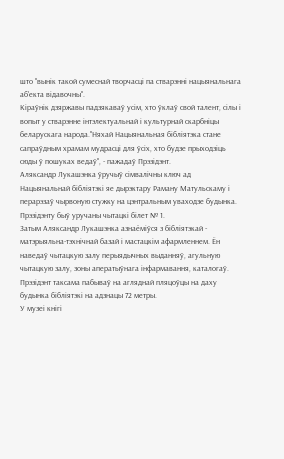што "вынік такой сумеснай творчасці па стварэнні нацыянальнага аб'екта відавочны".
Кіраўнік дзяржавы падзякаваў усім, хто ўклаў свой талент, сілы і вопыт у стварэнне інтэлектуальнай і культурнай скарбніцы беларускага народа."Няхай Нацыянальная бібліятэка стане сапраўдным храмам мудрасці для ўсіх, хто будзе прыходзіць сюды ў пошуках ведаў", - пажадаў Прэзідэнт.
Аляксандр Лукашэнка ўручыў сімвалічны ключ ад Нацыянальнай бібліятэкі яе дырэктару Раману Матульскаму і перарэзаў чырвоную стужку на цэнтральным уваходзе будынка.
Прэзідэнту быў уручаны чытацкі білет № 1.
Затым Аляксандр Лукашэнка азнаёміўся з бібліятэкай - матэрыяльна-тэхнічнай базай і мастацкім афармленнем. Ён наведаў чытацкую залу перыядычных выданняў, агульную чытацкую залу, зоны аператыўнага інфармавання, каталогаў. Прэзідэнт таксама пабываў на агляднай пляцоўцы на даху будынка бібліятэкі на адзнацы 72 метры.
У музеі кнігі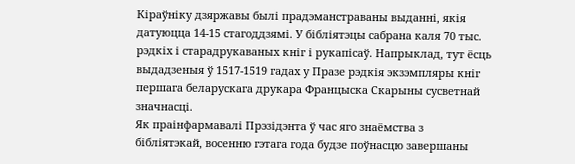Кіраўніку дзяржавы былі прадэманстраваны выданні, якія датуюцца 14-15 стагоддзямі. У бібліятэцы сабрана каля 70 тыс. рэдкіх і старадрукаваных кніг і рукапісаў. Напрыклад, тут ёсць выдадзеныя ў 1517-1519 гадах у Празе рэдкія экзэмпляры кніг першага беларускага друкара Францыска Скарыны сусветнай значнасці.
Як праінфармавалі Прэзідэнта ў час яго знаёмства з бібліятэкай, восенню гэтага года будзе поўнасцю завершаны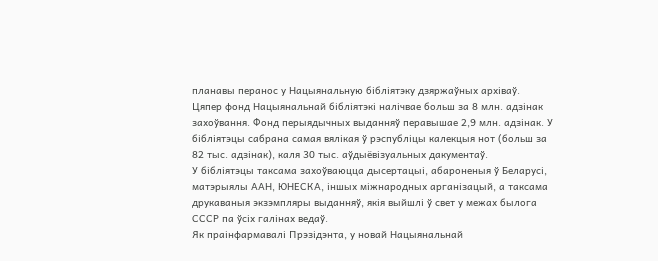планавы перанос у Нацыянальную бібліятэку дзяржаўных архіваў.
Цяпер фонд Нацыянальнай бібліятэкі налічвае больш за 8 млн. адзінак захоўвання. Фонд перыядычных выданняў перавышае 2,9 млн. адзінак. У бібліятэцы сабрана самая вялікая ў рэспубліцы калекцыя нот (больш за 82 тыс. адзінак), каля 30 тыс. аўдыёвізуальных дакументаў.
У бібліятэцы таксама захоўваюцца дысертацыі, абароненыя ў Беларусі, матэрыялы ААН, ЮНЕСКА, іншых міжнародных арганізацый, а таксама друкаваныя экзэмпляры выданняў, якія выйшлі ў свет у межах былога СССР па ўсіх галінах ведаў.
Як праінфармавалі Прэзідэнта, у новай Нацыянальнай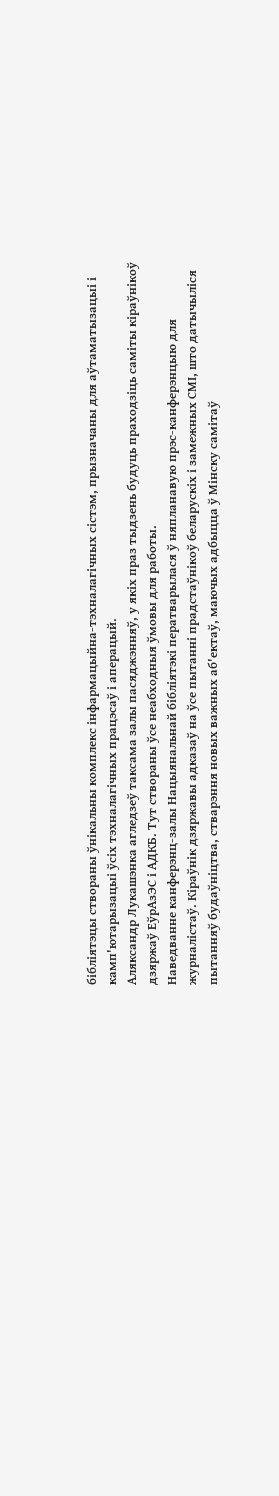бібліятэцы створаны ўнікальны комплекс інфармацыйна-тэхналагічных сістэм, прызначаны для аўтаматызацыі і камп'ютарызацыі ўсіх тэхналагічных працэсаў і аперацый.
Аляксандр Лукашэнка агледзеў таксама залы пасяджэнняў, у якіх праз тыдзень будуць праходзіць саміты кіраўнікоў дзяржаў ЕўрАзЭС і АДКБ. Тут створаны ўсе неабходныя ўмовы для работы.
Наведванне канферэнц-залы Нацыянальнай бібліятэкі ператварылася ў няпланавую прэс-канферэнцыю для журналістаў. Кіраўнік дзяржавы адказаў на ўсе пытанні прадстаўнікоў беларускіх і замежных СМІ, што датычыліся пытанняў будаўніцтва, стварэння новых важных аб'ектаў, маючых адбыцца ў Мінску самітаў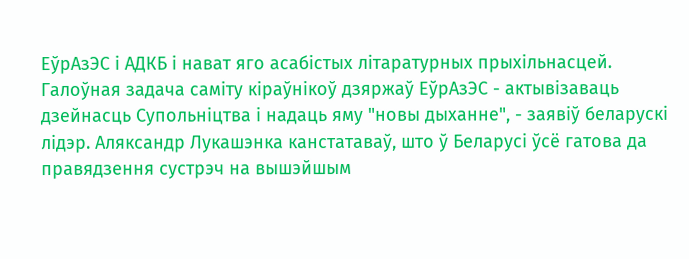ЕўрАзЭС і АДКБ і нават яго асабістых літаратурных прыхільнасцей.
Галоўная задача саміту кіраўнікоў дзяржаў ЕўрАзЭС - актывізаваць дзейнасць Супольніцтва і надаць яму "новы дыханне", - заявіў беларускі лідэр. Аляксандр Лукашэнка канстатаваў, што ў Беларусі ўсё гатова да правядзення сустрэч на вышэйшым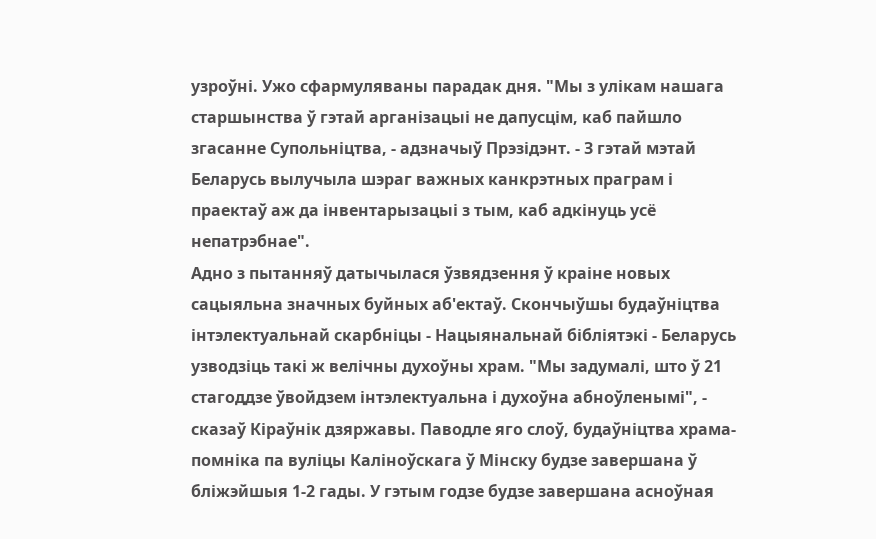узроўні. Ужо сфармуляваны парадак дня. "Мы з улікам нашага старшынства ў гэтай арганізацыі не дапусцім, каб пайшло згасанне Супольніцтва, - адзначыў Прэзідэнт. - З гэтай мэтай Беларусь вылучыла шэраг важных канкрэтных праграм і праектаў аж да інвентарызацыі з тым, каб адкінуць усё непатрэбнае".
Адно з пытанняў датычылася ўзвядзення ў краіне новых сацыяльна значных буйных аб'ектаў. Скончыўшы будаўніцтва інтэлектуальнай скарбніцы - Нацыянальнай бібліятэкі - Беларусь узводзіць такі ж велічны духоўны храм. "Мы задумалі, што ў 21 стагоддзе ўвойдзем інтэлектуальна і духоўна абноўленымі", - сказаў Кіраўнік дзяржавы. Паводле яго слоў, будаўніцтва храма-помніка па вуліцы Каліноўскага ў Мінску будзе завершана ў бліжэйшыя 1-2 гады. У гэтым годзе будзе завершана асноўная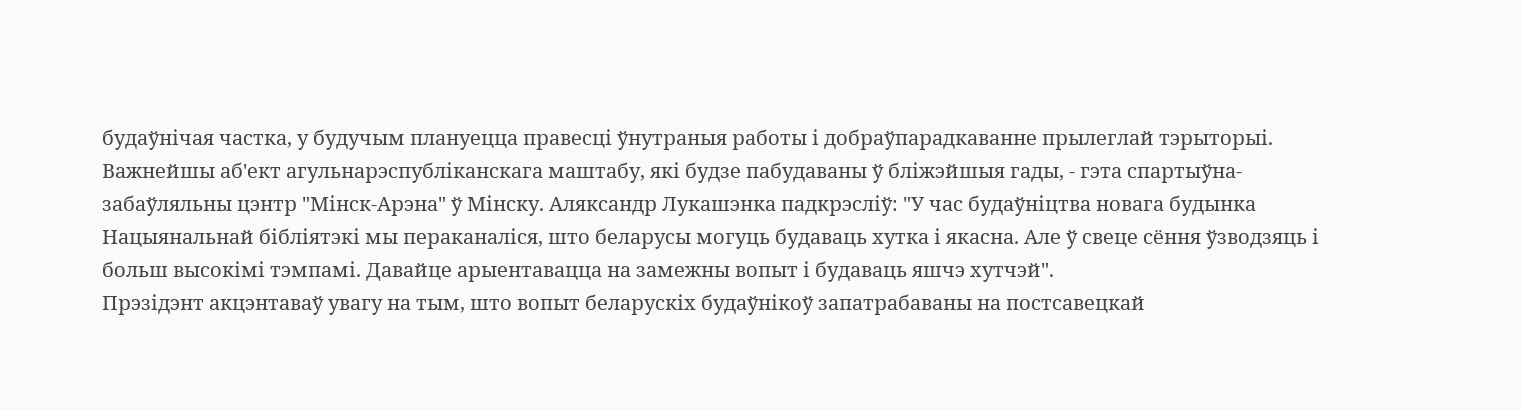будаўнічая частка, у будучым плануецца правесці ўнутраныя работы і добраўпарадкаванне прылеглай тэрыторыі.
Важнейшы аб'ект агульнарэспубліканскага маштабу, які будзе пабудаваны ў бліжэйшыя гады, - гэта спартыўна-забаўляльны цэнтр "Мінск-Арэна" ў Мінску. Аляксандр Лукашэнка падкрэсліў: "У час будаўніцтва новага будынка Нацыянальнай бібліятэкі мы пераканаліся, што беларусы могуць будаваць хутка і якасна. Але ў свеце сёння ўзводзяць і больш высокімі тэмпамі. Давайце арыентавацца на замежны вопыт і будаваць яшчэ хутчэй".
Прэзідэнт акцэнтаваў увагу на тым, што вопыт беларускіх будаўнікоў запатрабаваны на постсавецкай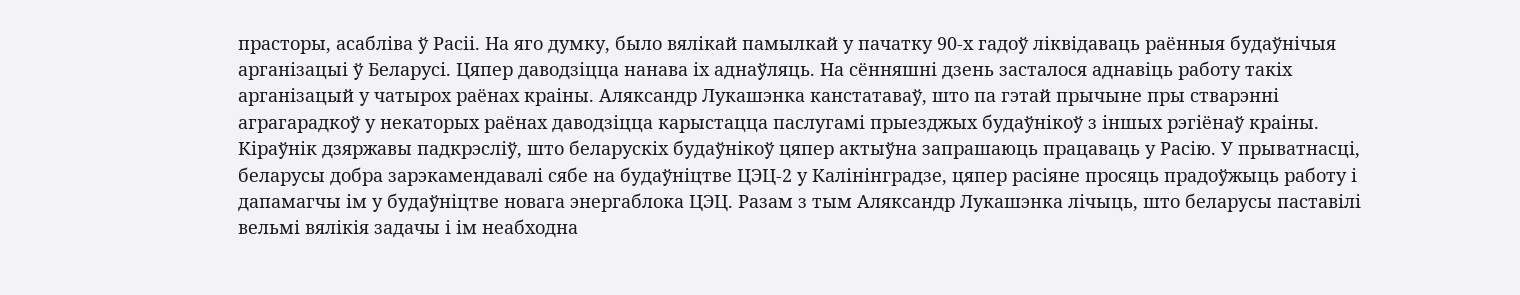прасторы, асабліва ў Расіі. На яго думку, было вялікай памылкай у пачатку 90-х гадоў ліквідаваць раённыя будаўнічыя арганізацыі ў Беларусі. Цяпер даводзіцца нанава іх аднаўляць. На сённяшні дзень засталося аднавіць работу такіх арганізацый у чатырох раёнах краіны. Аляксандр Лукашэнка канстатаваў, што па гэтай прычыне пры стварэнні аграгарадкоў у некаторых раёнах даводзіцца карыстацца паслугамі прыезджых будаўнікоў з іншых рэгіёнаў краіны.
Кіраўнік дзяржавы падкрэсліў, што беларускіх будаўнікоў цяпер актыўна запрашаюць працаваць у Расію. У прыватнасці, беларусы добра зарэкамендавалі сябе на будаўніцтве ЦЭЦ-2 у Калінінградзе, цяпер расіяне просяць прадоўжыць работу і дапамагчы ім у будаўніцтве новага энергаблока ЦЭЦ. Разам з тым Аляксандр Лукашэнка лічыць, што беларусы паставілі вельмі вялікія задачы і ім неабходна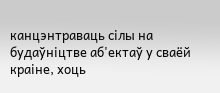канцэнтраваць сілы на будаўніцтве аб'ектаў у сваёй краіне, хоць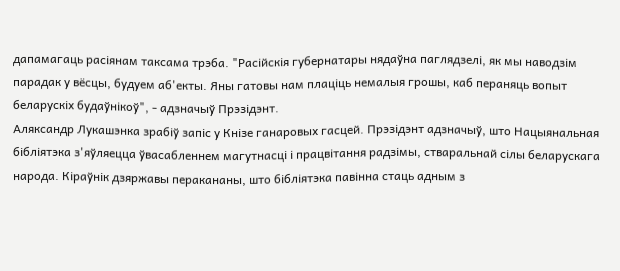дапамагаць расіянам таксама трэба. "Расійскія губернатары нядаўна паглядзелі, як мы наводзім парадак у вёсцы, будуем аб'екты. Яны гатовы нам плаціць немалыя грошы, каб пераняць вопыт беларускіх будаўнікоў", - адзначыў Прэзідэнт.
Аляксандр Лукашэнка зрабіў запіс у Кнізе ганаровых гасцей. Прэзідэнт адзначыў, што Нацыянальная бібліятэка з'яўляецца ўвасабленнем магутнасці і працвітання радзімы, стваральнай сілы беларускага народа. Кіраўнік дзяржавы перакананы, што бібліятэка павінна стаць адным з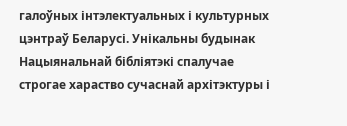галоўных інтэлектуальных і культурных цэнтраў Беларусі. Унікальны будынак Нацыянальнай бібліятэкі спалучае строгае хараство сучаснай архітэктуры і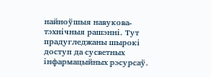найноўшыя навукова-тэхнічныя рашэнні. Тут прадугледжаны шырокі доступ да сусветных інфармацыйных рэсурсаў.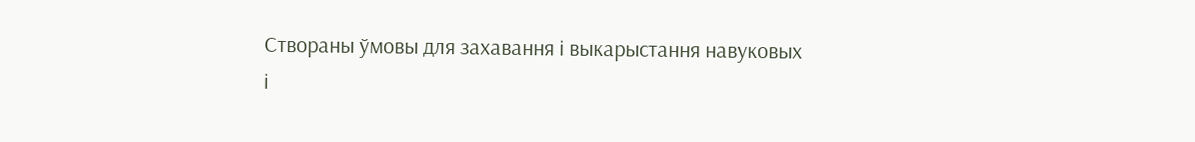Створаны ўмовы для захавання і выкарыстання навуковых і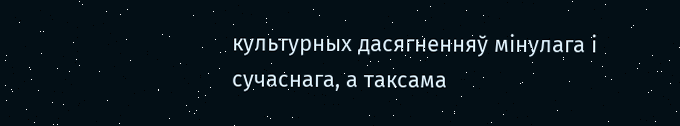культурных дасягненняў мінулага і сучаснага, а таксама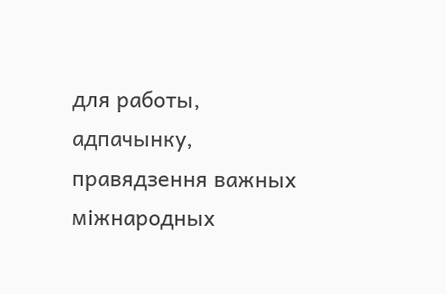для работы, адпачынку, правядзення важных міжнародных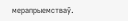мерапрыемстваў.